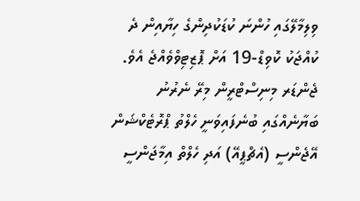ވިލިމާލޭގައި ހުންނަ ކުޑަކުދިންގެ ހިޔާއިން ދެ ކުއްޖަކު ކޮވިޑް-19 އަށް ޕޮޒިޓިވްވެއްޖެ އެވެ.
ޖެންޑަރ މިނިސްޓްރީން މިރޭ ނެރުނު ބަޔާނެއްގައި ބުނެފައިވަނީ ހެލްތު ޕްރޮޓެކްޝަން އޭޖެންސީ (އެޗްޕީއޭ) އަދި ހެލްތް އިމާޖަންސީ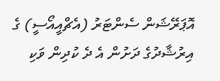އޮޕަރޭޝަން ސެންޓަރު (އެޗްއީއޯސީ) ގެ އިރުޝާދުގެ ދަށުން އެ ދެ ކުދިން ވަކި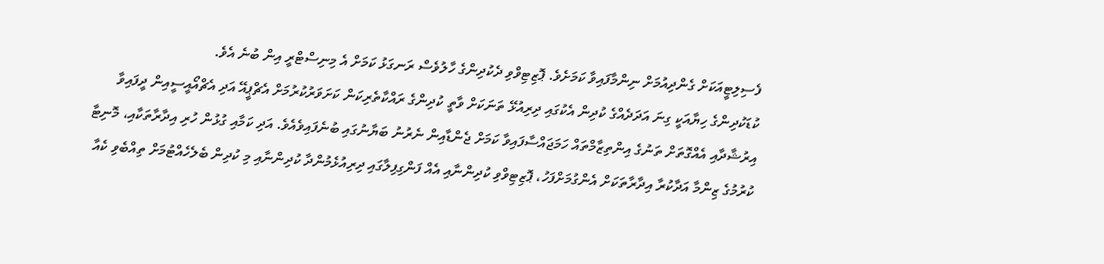ފެސިލިޓީއަކަށް ގެންދިއުމަށް ނިންމާފައިވާ ކަމަށެވެ. ޕޮޒިޓިވްވި ދެކުދިންގެ ހާލުވެސް ރަނގަޅު ކަމަށް އެ މިނިސްޓްރީ އިން ބުނެ އެވެ.
ކުޑަކުދިންގެ ހިޔާއަކީ ގިނަ އަދަދެއްގެ ކުދިން އެކުގައި ދިރިއުޅޭ ތަނަކަށް ވާތީ ކުދިންގެ ރައްކާތެރިކަން ކަށަވަރުކުރުމަށް އެޗްޕީއޭ އަދި އެޗްއޯއީސީއިން ދީފައިވާ އިރުޝާދާއި އެއްގޮތަށް ތަނުގެ އިންތިޒާމްތައް ހަމަޖައްސާފައިވާ ކަމަށް ޖެންޑާއިން ނެރުނު ބަޔާނުގައި ބުނެފައިވެއެވެ. އަދި ކަމާއި ގުޅުން ހުރި އިދާރާތަކާއި، މޮނިޓާ ކުރުމުގެ ޒިންމާ އަދާކުރާ އިދާރާތަކަށް އެންގުމަށްފަހު، ޕޮޒިޓިވްވި ކުދިންނާއި އެއް ފަންގިފިލާގައި ދިރިއުޅެމުންދާ ކުދިންނާއި މި ކުދިން ބެލެހެއްޓުމަށް ތިއްބެވި ކެއާ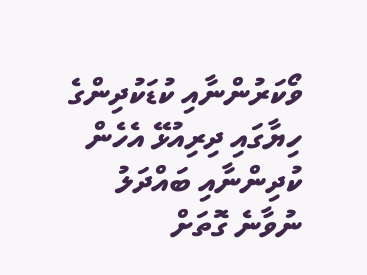ވޯކަރުންނާއި ކުޑަކުދިންގެ ހިޔާގައި ދިރިއުޅޭ އެހެން ކުދިންނާއި ބައްދަލު ނުވާނެ ގޮތަށް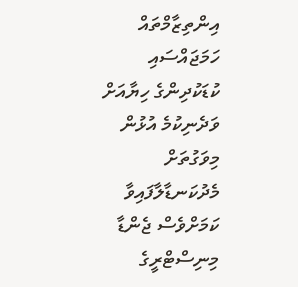އިންތިޒާމްތައް ހަމަޖައްސައި ކުޑަކުދިންގެ ހިޔާއަށް ވަދެނިކުމެ އުޅުން މިވަގުތަށް މެދުކަނޑާލާފައިވާ ކަމަށްވެސް ޖެންޑާ މިނިސްޓްރީގެ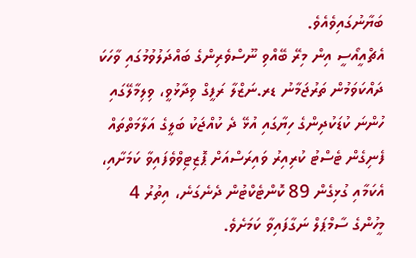ބަޔާނުގައިވެއެވެ.
އެޗްއީއޯސީ އިން މިރޭ ބޭއްވި ނޫސްވެރިންގެ ބައްދަލުވުމުގައި ވާހަކަ ދައްކަވަމުން ތަރުޖަމާނު ޑރ.ނަޒްލާ ރަފީގް ވިދާޅުވީ، ވިލިމާލޭގައި ހުންނަ ކުޑަކުދިންގެ ހިޔާގައި އުޅޭ ދެ ކުއްޖަކު ބަލީގެ އަލާމަތްތައް ފެނިގެން ޓެސްޓު ކުރިއިރު ވައިރަސްއަށް ޕޮޒިޓިވްވެފައިވާ ކަމަށާއި، އެކަމާއި ގުޅިގެން 89 ކޮންޓެކްޓުން ދެނެގަނެ، އިތުރު 4 މީހުންގެ ސާމްޕަލް ނަގާފައިވާ ކަމަށެވެ.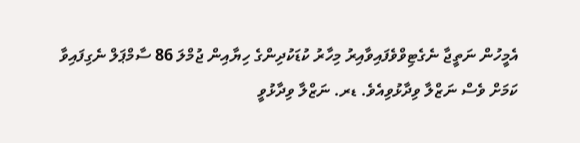އެމީހުން ނަތީޖާ ނެގެޓިވްވެފައިވާއިރު މިހާރު ކުޑަކުދިންގެ ހިޔާއިން ޖުމްލަ 86 ސާމްޕަލް ނެގިފައިވާ ކަމަށް ވެސް ނަޒްލާ ވިދާޅުވިއެވެ. ޑރ. ނަޒްލާ ވިދާޅުވީ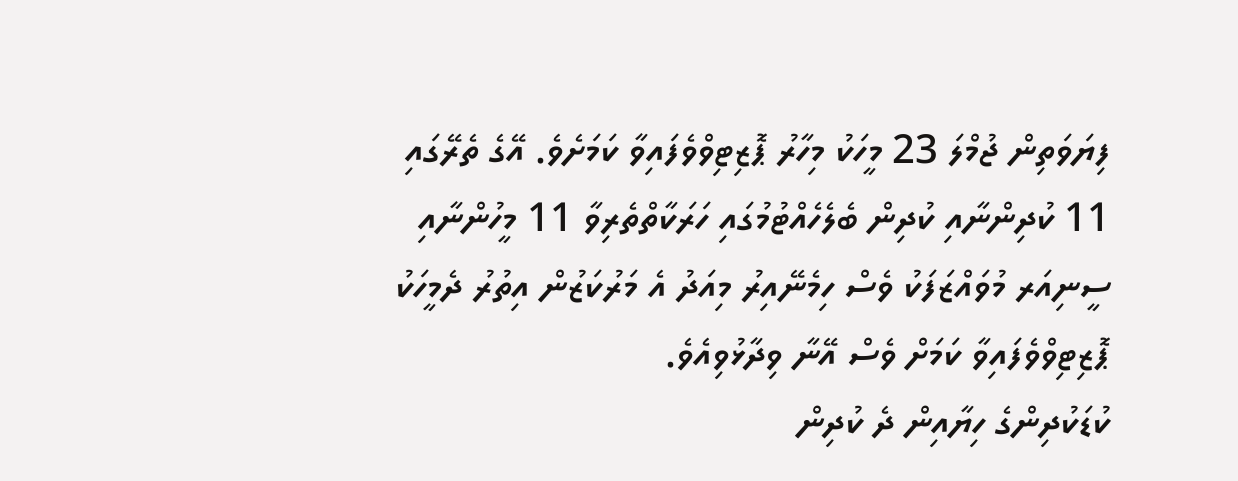ފިޔަވަތިން ޖުމްލަ 23 މީހަކު މިހާރު ޕޮޒިޓިވްވެފައިވާ ކަމަށެވެ. އޭގެ ތެރޭގައި 11 ކުދިންނާއި ކުދިން ބެލެހެއްޓުމުގައި ހަރަކާތްތެރިވާ 11 މީހުންނާއި ސީނިއަރ މުވައްޒަފަކު ވެސް ހިމެނޭއިރު މިއަދު އެ މަރުކަޒުން އިތުރު ދެމީހަކު ޕޮޒިޓިވްވެފައިވާ ކަމަށް ވެސް އޭނާ ވިދާޅުވިއެވެ.
ކުޑަކުދިންގެ ހިޔާއިން ދެ ކުދިން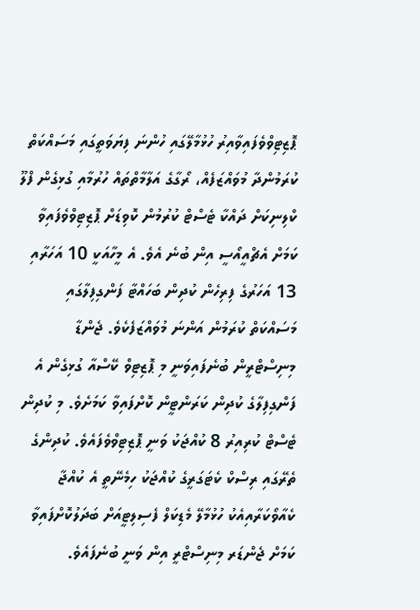ޕޮޒިޓިވްވެފައިވާއިރު ހުޅުމާލޭގައި ހުންނަ ފިޔަވަތީގައި މަސައްކަތް ކުރަމުންދާ މުވައްޒަފެއް، ރޯގާގެ އަލާމާތްތައް ހުރުމާއި ގުޅިގެން ފްލޫ ކްލިނިކަށް ދައްކާ ޓެސްޓް ކުރުމުން ކޮވިޑަށް ޕޮޒިޓިވްވެފައިވާ ކަމަށް އެޗްއީއޯސީ އިން ބުނެ އެވެ. އެ މީހާއަކީ 10 އަހަރާއި 13 އަހަރުގެ ފިރިހެން ކުދިން ބަހައްޓާ ފަންގިފިލާގައި މަސައްކަތް ކުރަމުން އަންނަ މުވައްޒަފެކެވެ. ޖެންޑާ މިނިސްޓްރީން ބުނެފައިވަނީ މި ޕޮޒިޓިވް ކޭސްއާ ގުޅިގެން އެ ފަންގިފިލާގެ ކުދިން ކަރަންޓީން ކޮށްފައިވާ ކަމަށެވެ. މި ކުދިން ޓެސްޓް ކުރިއިރު 8 ކުއްޖަކު ވަނީ ޕޮޒިޓިވްވެފައެވެ. ކުދިންގެ ތެރޭގައި ރިސްކް ކެޓަގަރީގެ ކުއްޖަކު ހިމެނޭތީ އެ ކުއްޖާ ކެއާވޯކަރާއިއެކު ހުޅުމާލޭ މެޑިކަލް ފެސިލިޓީއަށް ބަދަލުކޮށްފައިވާ ކަމަށް ޖެންޑަރ މިނިސްޓްރީ އިން ވަނީ ބުނެފައެވެ.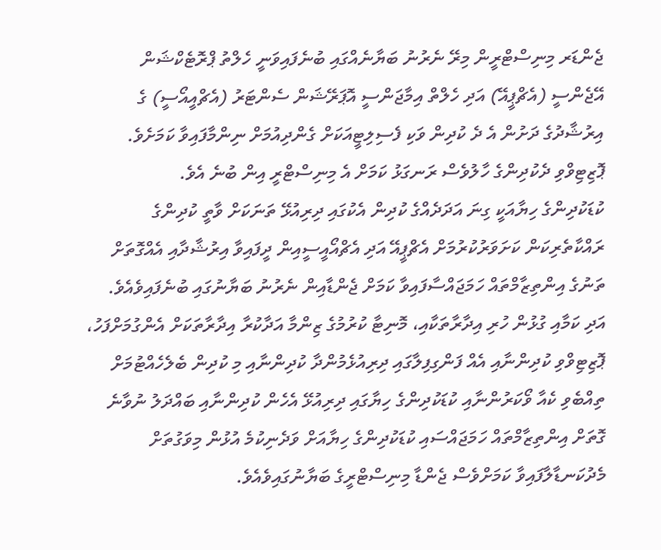ޖެންޑަރ މިނިސްޓްރީން މިރޭ ނެރުނު ބަޔާނެއްގައި ބުނެފައިވަނީ ހެލްތު ޕްރޮޓެކްޝަން އޭޖެންސީ (އެޗްޕީއޭ) އަދި ހެލްތް އިމާޖަންސީ އޮޕަރޭޝަން ސެންޓަރު (އެޗްއީއޯސީ) ގެ އިރުޝާދުގެ ދަށުން އެ ދެ ކުދިން ވަކި ފެސިލިޓީއަކަށް ގެންދިއުމަށް ނިންމާފައިވާ ކަމަށެވެ. ޕޮޒިޓިވްވި ދެކުދިންގެ ހާލުވެސް ރަނގަޅު ކަމަށް އެ މިނިސްޓްރީ އިން ބުނެ އެވެ.
ކުޑަކުދިންގެ ހިޔާއަކީ ގިނަ އަދަދެއްގެ ކުދިން އެކުގައި ދިރިއުޅޭ ތަނަކަށް ވާތީ ކުދިންގެ ރައްކާތެރިކަން ކަށަވަރުކުރުމަށް އެޗްޕީއޭ އަދި އެޗްއޯއީސީއިން ދީފައިވާ އިރުޝާދާއި އެއްގޮތަށް ތަނުގެ އިންތިޒާމްތައް ހަމަޖައްސާފައިވާ ކަމަށް ޖެންޑާއިން ނެރުނު ބަޔާނުގައި ބުނެފައިވެއެވެ. އަދި ކަމާއި ގުޅުން ހުރި އިދާރާތަކާއި، މޮނިޓާ ކުރުމުގެ ޒިންމާ އަދާކުރާ އިދާރާތަކަށް އެންގުމަށްފަހު، ޕޮޒިޓިވްވި ކުދިންނާއި އެއް ފަންގިފިލާގައި ދިރިއުޅެމުންދާ ކުދިންނާއި މި ކުދިން ބެލެހެއްޓުމަށް ތިއްބެވި ކެއާ ވޯކަރުންނާއި ކުޑަކުދިންގެ ހިޔާގައި ދިރިއުޅޭ އެހެން ކުދިންނާއި ބައްދަލު ނުވާނެ ގޮތަށް އިންތިޒާމްތައް ހަމަޖައްސައި ކުޑަކުދިންގެ ހިޔާއަށް ވަދެނިކުމެ އުޅުން މިވަގުތަށް މެދުކަނޑާލާފައިވާ ކަމަށްވެސް ޖެންޑާ މިނިސްޓްރީގެ ބަޔާނުގައިވެއެވެ.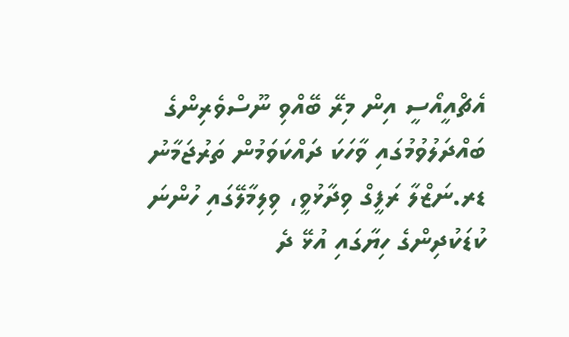އެޗްއީއޯސީ އިން މިރޭ ބޭއްވި ނޫސްވެރިންގެ ބައްދަލުވުމުގައި ވާހަކަ ދައްކަވަމުން ތަރުޖަމާނު ޑރ.ނަޒްލާ ރަފީގް ވިދާޅުވީ، ވިލިމާލޭގައި ހުންނަ ކުޑަކުދިންގެ ހިޔާގައި އުޅޭ ދެ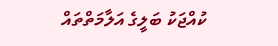ކުއްޖަކު ބަލީގެ އަލާމަތްތައް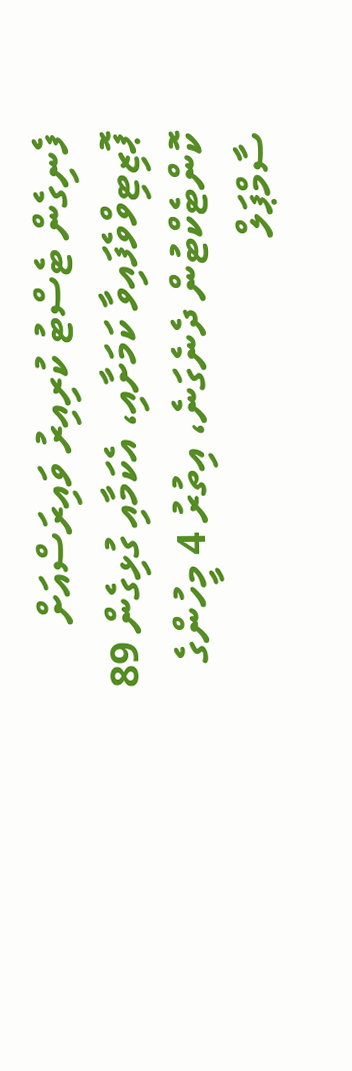ފެނިގެން ޓެސްޓު ކުރިއިރު ވައިރަސްއަށް ޕޮޒިޓިވްވެފައިވާ ކަމަށާއި، އެކަމާއި ގުޅިގެން 89 ކޮންޓެކްޓުން ދެނެގަނެ، އިތުރު 4 މީހުންގެ ސާމްޕަލް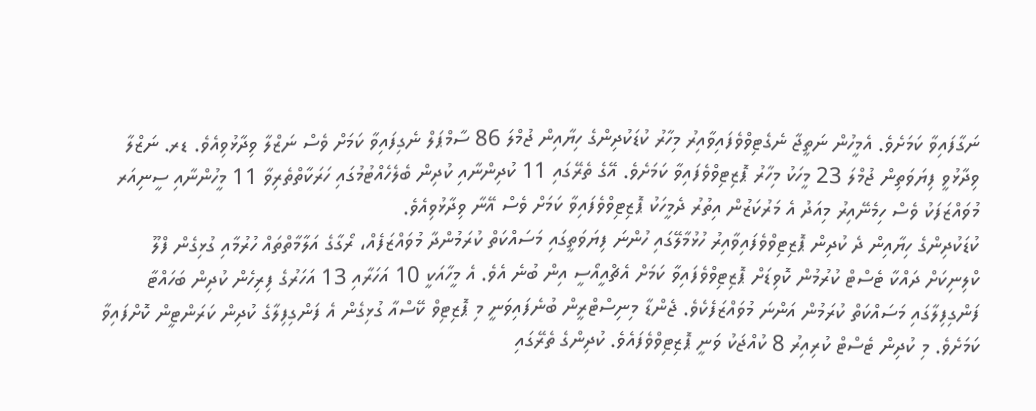ނަގާފައިވާ ކަމަށެވެ. އެމީހުން ނަތީޖާ ނެގެޓިވްވެފައިވާއިރު މިހާރު ކުޑަކުދިންގެ ހިޔާއިން ޖުމްލަ 86 ސާމްޕަލް ނެގިފައިވާ ކަމަށް ވެސް ނަޒްލާ ވިދާޅުވިއެވެ. ޑރ. ނަޒްލާ ވިދާޅުވީ ފިޔަވަތިން ޖުމްލަ 23 މީހަކު މިހާރު ޕޮޒިޓިވްވެފައިވާ ކަމަށެވެ. އޭގެ ތެރޭގައި 11 ކުދިންނާއި ކުދިން ބެލެހެއްޓުމުގައި ހަރަކާތްތެރިވާ 11 މީހުންނާއި ސީނިއަރ މުވައްޒަފަކު ވެސް ހިމެނޭއިރު މިއަދު އެ މަރުކަޒުން އިތުރު ދެމީހަކު ޕޮޒިޓިވްވެފައިވާ ކަމަށް ވެސް އޭނާ ވިދާޅުވިއެވެ.
ކުޑަކުދިންގެ ހިޔާއިން ދެ ކުދިން ޕޮޒިޓިވްވެފައިވާއިރު ހުޅުމާލޭގައި ހުންނަ ފިޔަވަތީގައި މަސައްކަތް ކުރަމުންދާ މުވައްޒަފެއް، ރޯގާގެ އަލާމާތްތައް ހުރުމާއި ގުޅިގެން ފްލޫ ކްލިނިކަށް ދައްކާ ޓެސްޓް ކުރުމުން ކޮވިޑަށް ޕޮޒިޓިވްވެފައިވާ ކަމަށް އެޗްއީއޯސީ އިން ބުނެ އެވެ. އެ މީހާއަކީ 10 އަހަރާއި 13 އަހަރުގެ ފިރިހެން ކުދިން ބަހައްޓާ ފަންގިފިލާގައި މަސައްކަތް ކުރަމުން އަންނަ މުވައްޒަފެކެވެ. ޖެންޑާ މިނިސްޓްރީން ބުނެފައިވަނީ މި ޕޮޒިޓިވް ކޭސްއާ ގުޅިގެން އެ ފަންގިފިލާގެ ކުދިން ކަރަންޓީން ކޮށްފައިވާ ކަމަށެވެ. މި ކުދިން ޓެސްޓް ކުރިއިރު 8 ކުއްޖަކު ވަނީ ޕޮޒިޓިވްވެފައެވެ. ކުދިންގެ ތެރޭގައި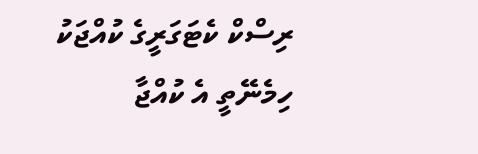ރިސްކް ކެޓަގަރީގެ ކުއްޖަކު ހިމެނޭތީ އެ ކުއްޖާ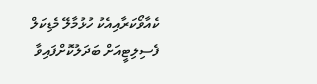ކެއާވޯކަރާއިއެކު ހުޅުމާލޭ މެޑިކަލް ފެސިލިޓީއަށް ބަދަލުކޮށްފައިވާ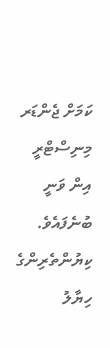ކަމަށް ޖެންޑަރ މިނިސްޓްރީ އިން ވަނީ ބުނެފައެވެ.
ކިޔުންތެރިންގެ ހިޔާލު